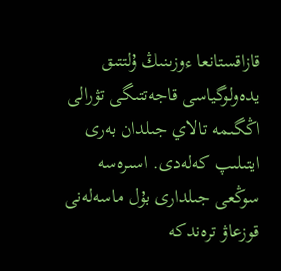قازاقستانعا ءوزىنىڭ ۇلتتىق يدەولوگياسى قاجەتتىگى تۋرالى اڭگىمە تالاي جىلدان بەرى ايتىلىپ كەلەدى. اسىرەسە سوڭعى جىلدارى بۇل ماسەلەنى قوزعاۋ ترەندكە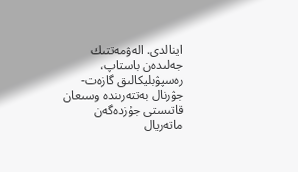اينالدى. الەۋمەتتىك جەلىدەن باستاپ، رەسپۋبليكالىق گازەت-جۋرنال بەتتەرىندە وسىعان قاتىستى جۇزدەگەن ماتەريال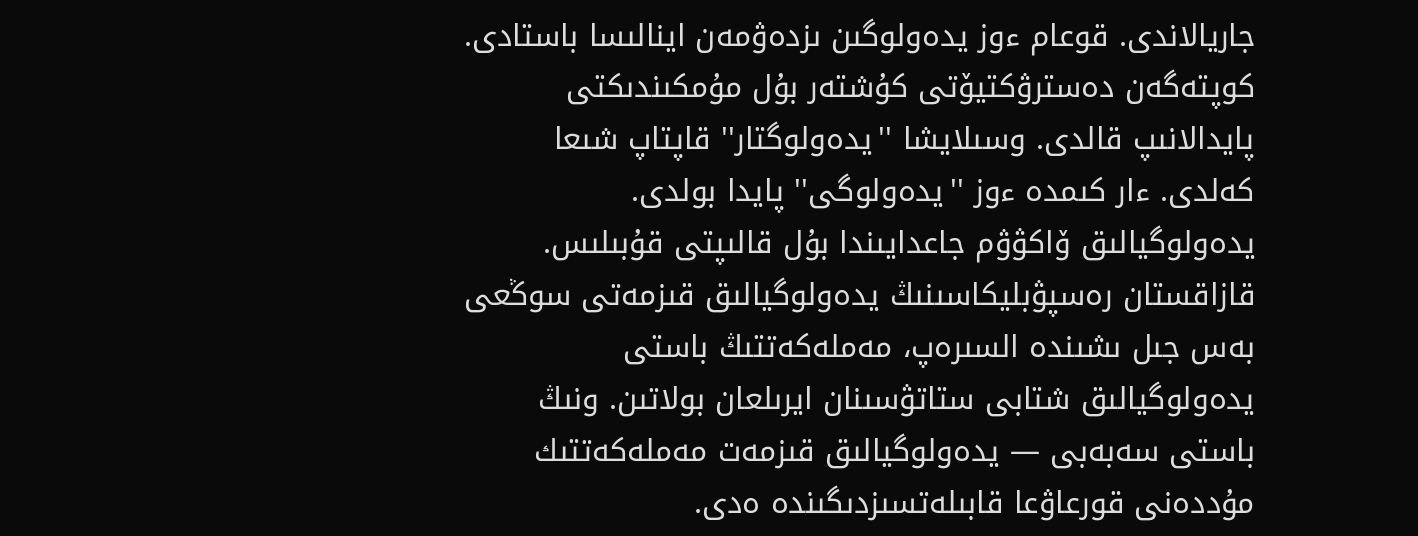جاريالاندى. قوعام ءوز يدەولوگىن ىزدەۋمەن اينالىسا باستادى. كوپتەگەن دەسترۋكتيۆتى كۇشتەر بۇل مۇمكىندىكتى پايدالانىپ قالدى. وسىلايشا ''يدەولوگتار'' قاپتاپ شىعا كەلدى. ءار كىمدە ءوز ''يدەولوگى'' پايدا بولدى. يدەولوگيالىق ۆاكۋۋم جاعدايىندا بۇل قالىپتى قۇبىلىس.
قازاقستان رەسپۋبليكاسىنىڭ يدەولوگيالىق قىزمەتى سوڭعى بەس جىل ىشىندە السىرەپ، مەملەكەتتىڭ باستى يدەولوگيالىق شتابى ستاتۋسىنان ايرىلعان بولاتىن. ونىڭ باستى سەبەبى — يدەولوگيالىق قىزمەت مەملەكەتتىك مۇددەنى قورعاۋعا قابىلەتسىزدىگىندە ەدى.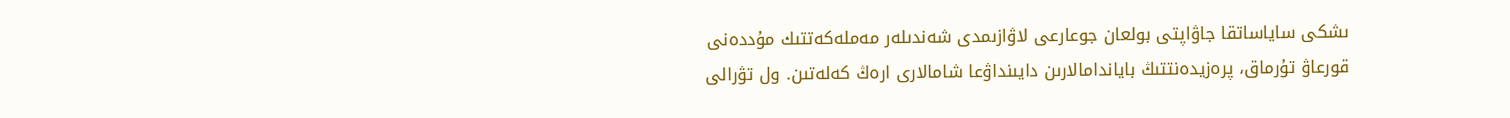ىشكى ساياساتقا جاۋاپتى بولعان جوعارعى لاۋازىمدى شەندىلەر مەملەكەتتىك مۇددەنى قورعاۋ تۇرماق، پرەزيدەنتتىڭ باياندامالارىن دايىنداۋعا شامالارى ارەڭ كەلەتىن. ول تۋرالى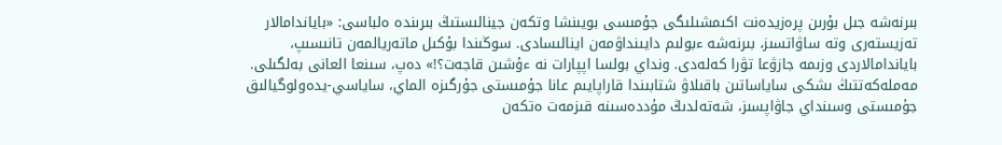بىرنەشە جىل بۇرىن پرەزيدەنت اكىمشىلىگى جۇمىسى بويىنشا وتكەن جينالىستىڭ بىرىندە ەلباسى: «باياندامالار تەزيستەرى وتە ساۋاتسىز، بىرنەشە ءبولىم دايىنداۋمەن اينالىسادى. سوڭىندا بۇكىل ماتەريالمەن تانىسىپ، باياندامالاردى وزىمە جازۋعا تۋرا كەلەدى. ونداي بولسا اپپارات نە ءۇشىن قاجەت؟!» دەپ، سىنعا العانى بەلگىلى.
مەملەكەتتىڭ ىشكى ساياساتىن باقىلاۋ شتابىندا قاراپايىم عانا جۇمىستى جۇرگىزە الماي، ساياسي-يدەولوگيالىق جۇمىستى وسىنداي جاۋاپسىز، شەتەلدىڭ مۇددەسىنە قىزمەت ەتكەن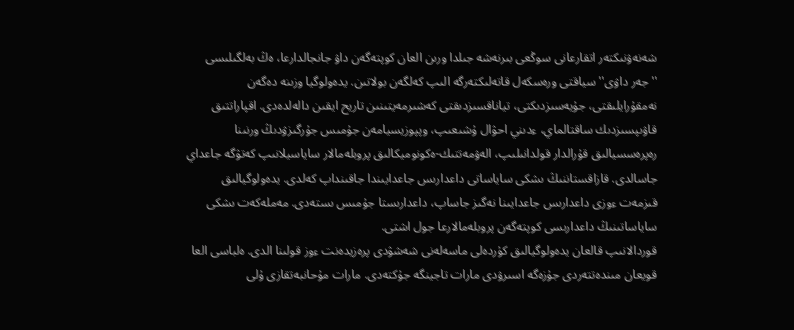شەنەۋنىكتەر اتقارعانى سوڭعى بىرنەشە جىلدا ورىن العان كوپتەگەن داۋ جانجالدارعا، ەڭ بەلگىلىسى ''جەر داۋى'' سياقتى ورەسكەل قاتەلىكتەرگە الىپ كەلگەن بولاتىن. يدەولوگيا وزىنە دەگەن نەمقۇرايلىقتى، جۇيەسىزدىكتى، تياناقسىزدىقتى كەشىرمەيتىنىن تاريح ايقىن دالەلدەدى. اقپاراتتىق قاۋىپسىزدىك ساقتالماي، ءدىني احۋال ۇشىعىپ، وپپوزيسيامەن جۇمىس جۇرگىزۋدىڭ ورنىنا رەپرەسسيالىق قۇرالدار قولدانىلىپ، الەۋمەتتىك-ەكونوميكالىق پروبلەمالار ساياسيلانىپ كەتۋگە جاعداي جاسالدى. قازاقستاننىڭ ىشكى ساياساتى داعدارىس جاعدايىندا جاقىنداپ كەلدى. يدەولوگيالىق قىزمەت ءوزى داعدارىس جاعدايىنا نەگىز جاساپ، داعدارىستا جۇمىس ىستەدى. مەملەكەت ىشكى ساياساتىنىڭ داعدارىسى كوپتەگەن پروبلەمالارعا جول اشتى.
قوردالانىپ قالعان يدەولوگيالىق كۇردەلى ماسەلەنى شەشۋدى پرەزيدەنت ءوز قولىنا الدى. ەلباسى العا قويعان مىندەتتەردى جۇزەگە اسىرۋدى مارات تاجينگە جۇكتەدى. مارات مۇحانبەتقازى ۇلى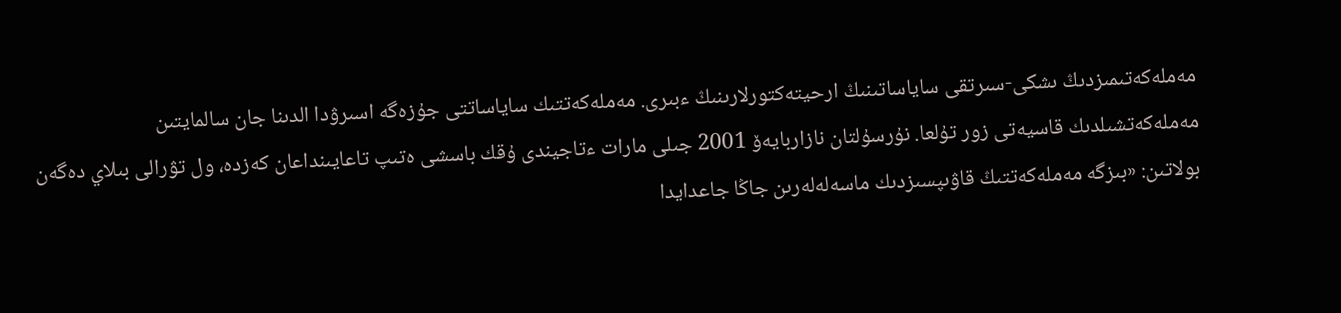مەملەكەتىمىزدىڭ ىشكى-سىرتقى ساياساتىنىڭ ارحيتەكتورلارىنىڭ ءبىرى. مەملەكەتتىك ساياساتتى جۇزەگە اسىرۋدا الدىنا جان سالمايتىن مەملەكەتشىلدىك قاسيەتى زور تۇلعا. نۇرسۇلتان نازاربايەۆ 2001 جىلى مارات ءتاجيندى ۇقك باسشى ەتىپ تاعايىنداعان كەزدە، ول تۋرالى بىلاي دەگەن بولاتىن: «بىزگە مەملەكەتتىڭ قاۋىپسىزدىك ماسەلەلەرىن جاڭا جاعدايدا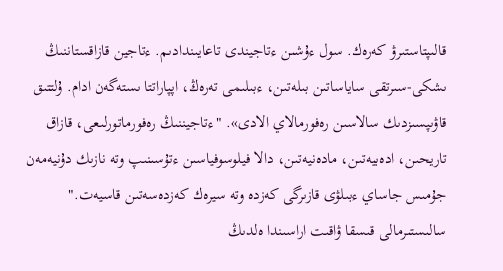قالىپتاستىرۋ كەرەك. سول ءۇشىن ءتاجيندى تاعايىندادىم. ءتاجين قازاقستاننىڭ ىشكى-سىرتقى ساياساتىن بىلەتىن، ءبىلىمى تەرەڭ، اپپاراتتا ىستەگەن ادام. ۇلتتىق قاۋىپسىزدىك سالاسىن رەفورمالاي الادى». "ءتاجيننىڭ رەفورماتورلىعى، قازاق تاريحىن، ادەبيەتىن، مادەنيەتىن، دالا فيلوسوفياسىن ءتۇسىنىپ وتە نازىك دۇنيەمەن جۇمىس جاساي ءبىلۋى قازىرگى كەزدە وتە سيرەك كەزدەسەتىن قاسيەت."
سالىستىرمالى قىسقا ۋاقىت اراسىندا ەلدىڭ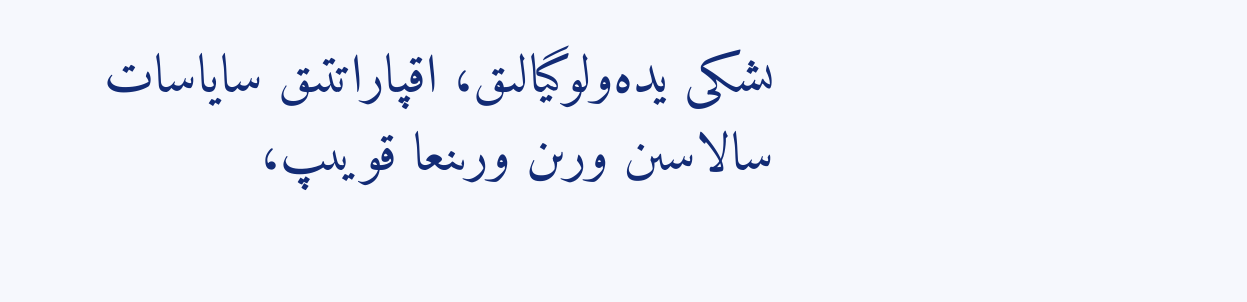ىشكى يدەولوگيالىق، اقپاراتتىق ساياسات سالاسىن ورىن ورىنعا قويىپ،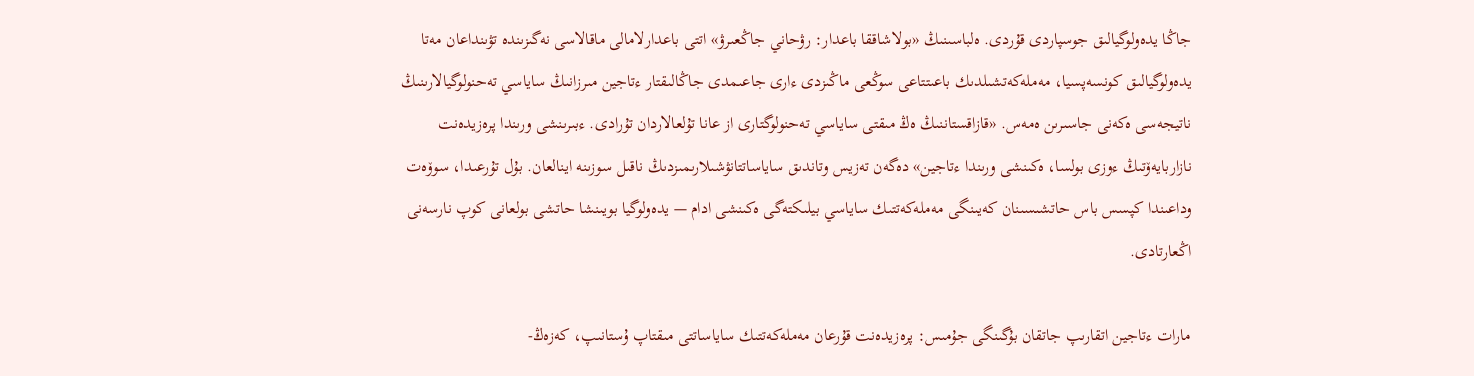جاڭا يدەولوگيالىق جوسپاردى قۇردى. ەلباسىنىڭ «بولاشاققا باعدار: رۋحاني جاڭعىرۋ» اتتى باعدارلامالى ماقالاسى نەگىزىندە تۋىنداعان مەتا يدەولوگيالىق كونسەپسيا، مەملەكەتشىلدىك باعىتتاعى سوڭعى ماڭىزدى ءارى جاعىمدى جاڭالىقتار ءتاجين مىرزانىڭ ساياسي تەحنولوگيالارىنىڭ ناتيجەسى ەكەنى جاسىرىن ەمەس. «قازاقستاننىڭ ەڭ مىقتى ساياسي تەحنولوگتارى از عانا تۇلعالاردان تۇرادى. ءبىرىنشى ورىندا پرەزيدەنت نازاربايەۆتىڭ ءوزى بولسا، ەكىنشى ورىندا ءتاجين» دەگەن تەزيس وتاندىق ساياساتتانۋشىلارىمىزدىڭ ناقىل سوزىنە اينالعان. بۇل تۇرعىدا، سوۆەت وداعىندا كپسس باس حاتشىسىنان كەيىنگى مەملەكەتتىك ساياسي بيلىكتەگى ەكىنشى ادام — يدەولوگيا بويىنشا حاتشى بولعانى كوپ نارسەنى اڭعارتادى.

مارات ءتاجين اتقارىپ جاتقان بۇگىنگى جۇمىس: پرەزيدەنت قۇرعان مەملەكەتتىك ساياساتتى مىقتاپ ۇستانىپ، كەزەڭ-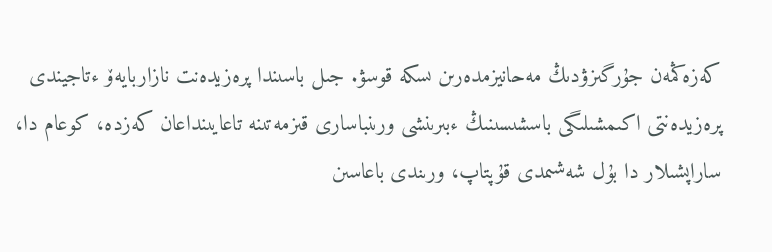كەزەڭمەن جۇرگىزۋدىڭ مەحانيزمدەرىن ىسكە قوسۋ. جىل باسىندا پرەزيدەنت نازاربايەۆ ءتاجيندى پرەزيدەنتى اكىمشىلىگى باسشىسىنىڭ ءبىرىنشى ورىنباسارى قىزمەتىنە تاعايىنداعان كەزدە، كوعام دا، ساراپشىلار دا بۇل شەشىمدى قۇپتاپ، ورىندى باعاسىن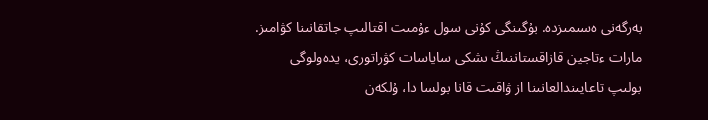بەرگەنى ەسىمىزدە. بۇگىنگى كۇنى سول ءۇمىت اقتالىپ جاتقانىنا كۋامىز. مارات ءتاجين قازاقستاننىڭ ىشكى ساياسات كۋراتورى، يدەولوگى بولىپ تاعايىندالعانىنا از ۋاقىت قانا بولسا دا، ۇلكەن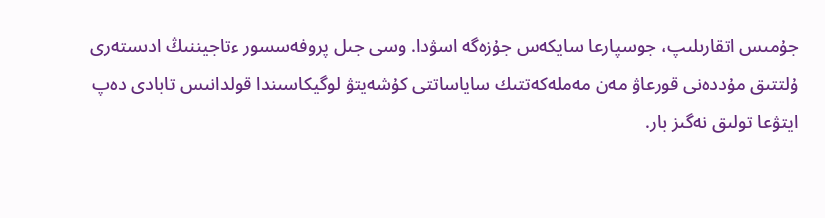جۇمىس اتقارىلىپ، جوسپارعا سايكەس جۇزەگە اسۋدا. وسى جىل پروفەسسور ءتاجيننىڭ ادىستەرى ۇلتتىق مۇددەنى قورعاۋ مەن مەملەكەتتىك ساياساتتى كۇشەيتۋ لوگيكاسىندا قولدانىس تابادى دەپ ايتۋعا تولىق نەگىز بار.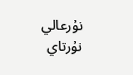نۇرعالي نۇرتاي